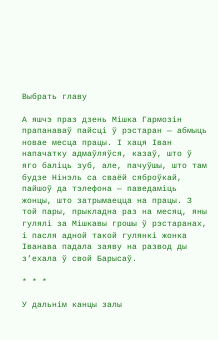Выбрать главу

А яшчэ праз дзень Мішка Гармозін прапанаваў пайсці ў рэстаран — абмыць новае месца працы. І хаця Іван напачатку адмаўляўся, казаў, што ў яго баліць зуб, але, пачуўшы, што там будзе Нінэль са сваёй сяброўкай, пайшоў да тэлефона — паведаміць жонцы, што затрымаецца на працы. З той пары, прыкладна раз на месяц, яны гулялі за Мішкавы грошы ў рэстаранах, і пасля адной такой гулянкі жонка Іванава падала заяву на развод ды з’ехала ў свой Барысаў.

* * *

У дальнім канцы залы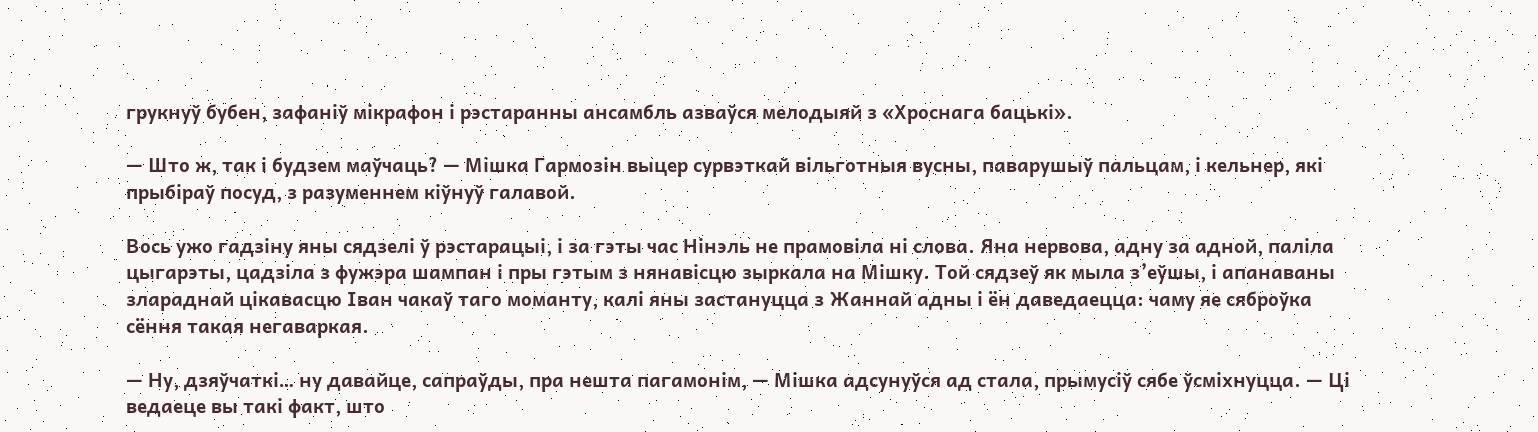грукнуў бубен, зафаніў мікрафон і рэстаранны ансамбль азваўся мелодыяй з «Хроснага бацькі».

— Што ж, так і будзем маўчаць? — Мішка Гармозін выцер сурвэткай вільготныя вусны, паварушыў пальцам, і кельнер, які прыбіраў посуд, з разуменнем кіўнуў галавой.

Вось ужо гадзіну яны сядзелі ў рэстарацыі, і за гэты час Нінэль не прамовіла ні слова. Яна нервова, адну за адной, паліла цыгарэты, цадзіла з фужэра шампан і пры гэтым з нянавісцю зыркала на Мішку. Той сядзеў як мыла з’еўшы, і апанаваны злараднай цікавасцю Іван чакаў таго моманту, калі яны застануцца з Жаннай адны і ён даведаецца: чаму яе сяброўка сёння такая негаваркая.

— Ну, дзяўчаткі… ну давайце, сапраўды, пра нешта пагамонім, — Мішка адсунуўся ад стала, прымусіў сябе ўсміхнуцца. — Ці ведаеце вы такі факт, што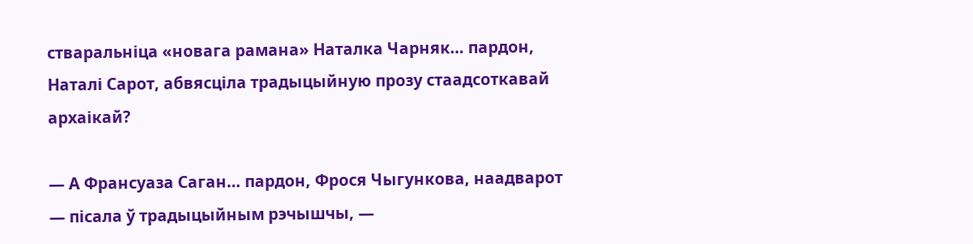стваральніца «новага рамана» Наталка Чарняк… пардон, Наталі Сарот, абвясціла традыцыйную прозу стаадсоткавай архаікай?

— А Франсуаза Саган… пардон, Фрося Чыгункова, наадварот — пісала ў традыцыйным рэчышчы, —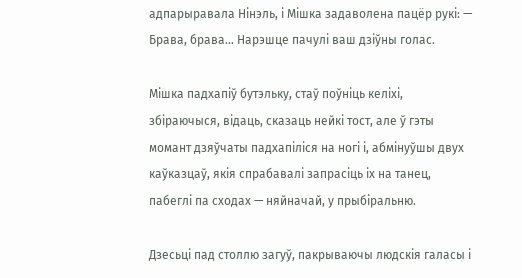адпарыравала Нінэль, і Мішка задаволена пацёр рукі: — Брава, брава… Нарэшце пачулі ваш дзіўны голас.

Мішка падхапіў бутэльку, стаў поўніць келіхі, збіраючыся, відаць, сказаць нейкі тост, але ў гэты момант дзяўчаты падхапіліся на ногі і, абмінуўшы двух каўказцаў, якія спрабавалі запрасіць іх на танец, пабеглі па сходах — няйначай, у прыбіральню.

Дзесьці пад столлю загуў, пакрываючы людскія галасы і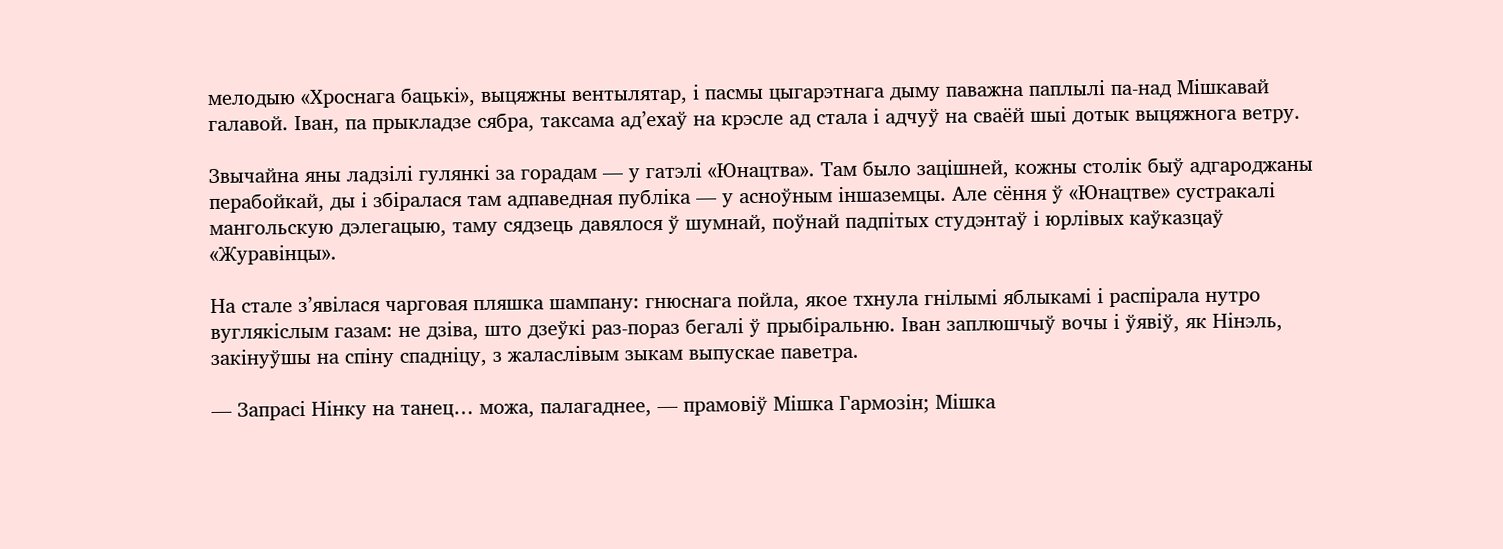мелодыю «Хроснага бацькі», выцяжны вентылятар, і пасмы цыгарэтнага дыму паважна паплылі па-над Мішкавай галавой. Іван, па прыкладзе сябра, таксама ад’ехаў на крэсле ад стала і адчуў на сваёй шыі дотык выцяжнога ветру.

Звычайна яны ладзілі гулянкі за горадам — у гатэлі «Юнацтва». Там было зацішней, кожны столік быў адгароджаны перабойкай, ды і збіралася там адпаведная публіка — у асноўным іншаземцы. Але сёння ў «Юнацтве» сустракалі мангольскую дэлегацыю, таму сядзець давялося ў шумнай, поўнай падпітых студэнтаў і юрлівых каўказцаў «Журавінцы».

На стале з’явілася чарговая пляшка шампану: гнюснага пойла, якое тхнула гнілымі яблыкамі і распірала нутро вуглякіслым газам: не дзіва, што дзеўкі раз-пораз бегалі ў прыбіральню. Іван заплюшчыў вочы і ўявіў, як Нінэль, закінуўшы на спіну спадніцу, з жаласлівым зыкам выпускае паветра.

— Запрасі Нінку на танец… можа, палагаднее, — прамовіў Мішка Гармозін; Мішка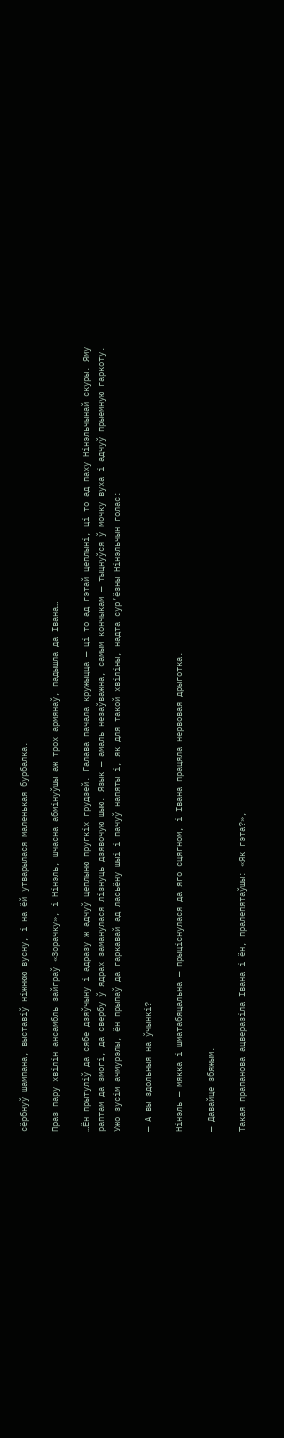сёрбнуў шампана, выставіў ніжнюю вусну, і на ёй утварылася маленькая бурбалка.

Праз пару хвілін ансамбль зайграў «Зорачку», і Нінэль, шчасна абмінуўшы аж трох армянаў, падышла да Івана…

…Ён прытуліў да сябе дзяўчыну і адразу ж адчуў цеплыню пругкіх грудзей. Галава пачала кружыцца — ці то ад гэтай цеплыні, ці то ад паху Нінэльчынай скуры. Яму раптам да змогі, да свербу ў ядрах заманулася лізнуць дзявочую шыю. Язык — амаль незаўважна, самым кончыкам — тыцнуўся ў мочку вуха і адчуў прыемную гаркоту. Ужо зусім ачмурэлы, ён прыпаў да гаркавай ад ласьёну шыі і пачуў напяты і, як для такой хвіліны, надта сур’ёзны Нінэльчын голас:

— А вы здольныя на ўчынкі?

Нінэль — мякка і шматабяцальна — прыціснулася да яго сцягном, і Івана працяла нервовая дрыготка.

— Давайце збяжым.

Такая прапанова ацверазіла Івана і ён, пралепятаўшы: «Як гэта?»,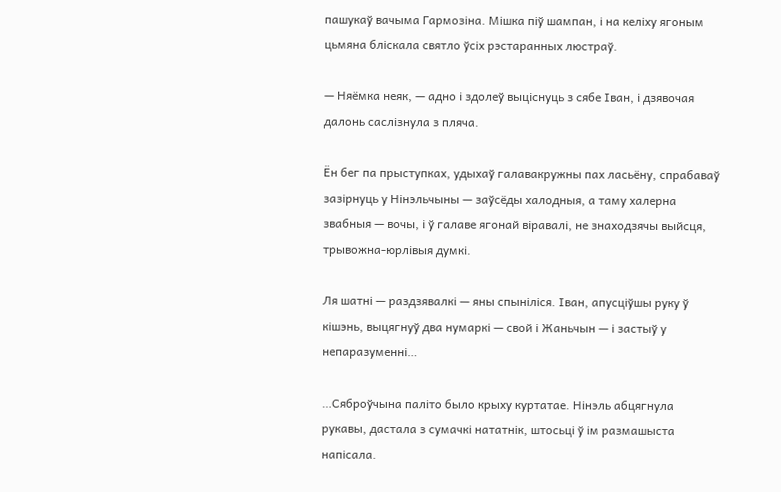пашукаў вачыма Гармозіна. Мішка піў шампан, і на келіху ягоным цьмяна бліскала святло ўсіх рэстаранных люстраў.

— Няёмка неяк, — адно і здолеў выціснуць з сябе Іван, і дзявочая далонь саслізнула з пляча.

Ён бег па прыступках, удыхаў галавакружны пах ласьёну, спрабаваў зазірнуць у Нінэльчыны — заўсёды халодныя, а таму халерна звабныя — вочы, і ў галаве ягонай віравалі, не знаходзячы выйсця, трывожна-юрлівыя думкі.

Ля шатні — раздзявалкі — яны спыніліся. Іван, апусціўшы руку ў кішэнь, выцягнуў два нумаркі — свой і Жаньчын — і застыў у непаразуменні…

…Сяброўчына паліто было крыху куртатае. Нінэль абцягнула рукавы, дастала з сумачкі нататнік, штосьці ў ім размашыста напісала.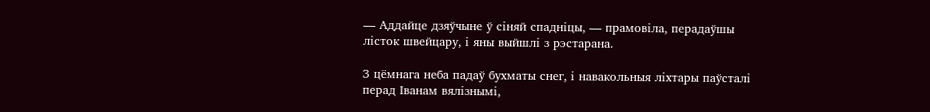— Аддайце дзяўчыне ў сіняй спадніцы, — прамовіла, перадаўшы лісток швейцару, і яны выйшлі з рэстарана.

З цёмнага неба падаў бухматы снег, і навакольныя ліхтары паўсталі перад Іванам вялізнымі,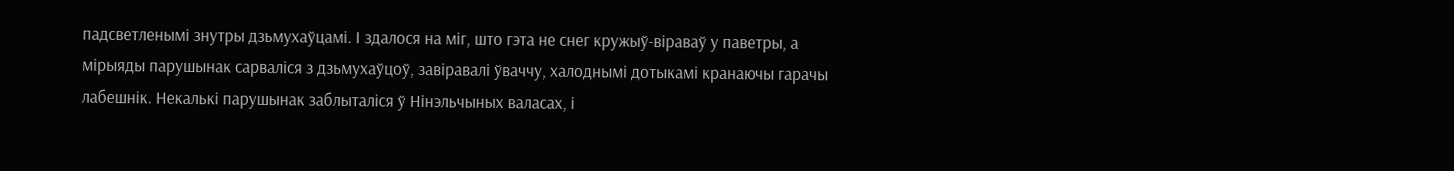падсветленымі знутры дзьмухаўцамі. І здалося на міг, што гэта не снег кружыў-віраваў у паветры, а мірыяды парушынак сарваліся з дзьмухаўцоў, завіравалі ўваччу, халоднымі дотыкамі кранаючы гарачы лабешнік. Некалькі парушынак заблыталіся ў Нінэльчыных валасах, і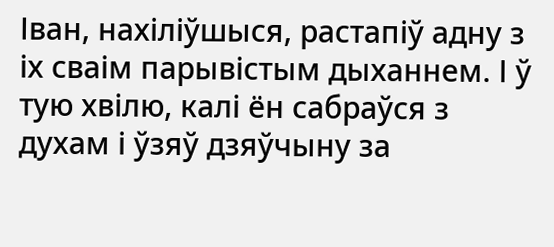Іван, нахіліўшыся, растапіў адну з іх сваім парывістым дыханнем. І ў тую хвілю, калі ён сабраўся з духам і ўзяў дзяўчыну за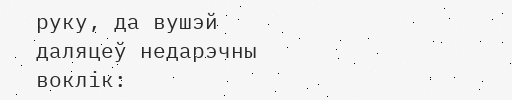руку, да вушэй даляцеў недарэчны воклік: